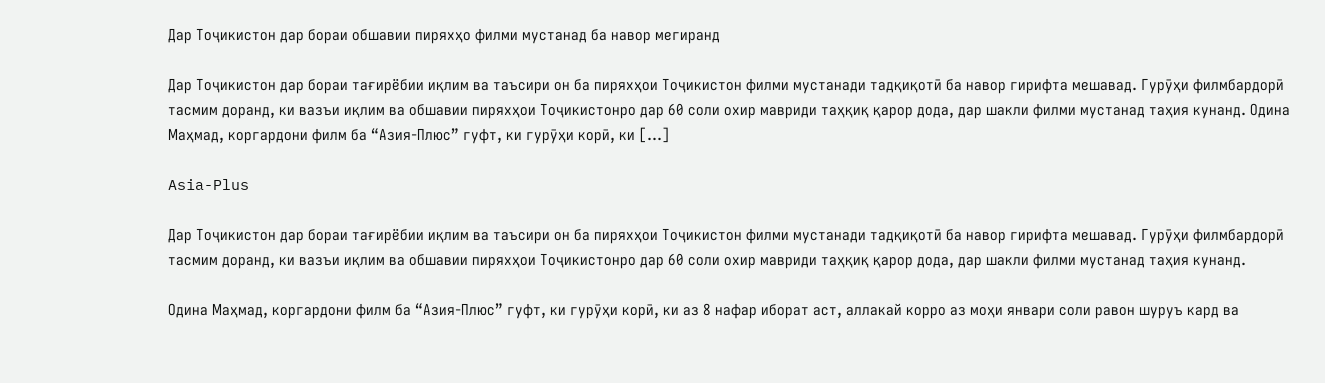Дар Тоҷикистон дар бораи обшавии пиряхҳо филми мустанад ба навор мегиранд

Дар Тоҷикистон дар бораи тағирёбии иқлим ва таъсири он ба пиряхҳои Тоҷикистон филми мустанади тадқиқотӣ ба навор гирифта мешавад. Гурӯҳи филмбардорӣ тасмим доранд, ки вазъи иқлим ва обшавии пиряхҳои Тоҷикистонро дар 60 соли охир мавриди таҳқиқ қарор дода, дар шакли филми мустанад таҳия кунанд. Одина Маҳмад, коргардони филм ба “Азия-Плюс” гуфт, ки гурӯҳи корӣ, ки […]

Asia-Plus

Дар Тоҷикистон дар бораи тағирёбии иқлим ва таъсири он ба пиряхҳои Тоҷикистон филми мустанади тадқиқотӣ ба навор гирифта мешавад. Гурӯҳи филмбардорӣ тасмим доранд, ки вазъи иқлим ва обшавии пиряхҳои Тоҷикистонро дар 60 соли охир мавриди таҳқиқ қарор дода, дар шакли филми мустанад таҳия кунанд.

Одина Маҳмад, коргардони филм ба “Азия-Плюс” гуфт, ки гурӯҳи корӣ, ки аз 8 нафар иборат аст, аллакай корро аз моҳи январи соли равон шуруъ кард ва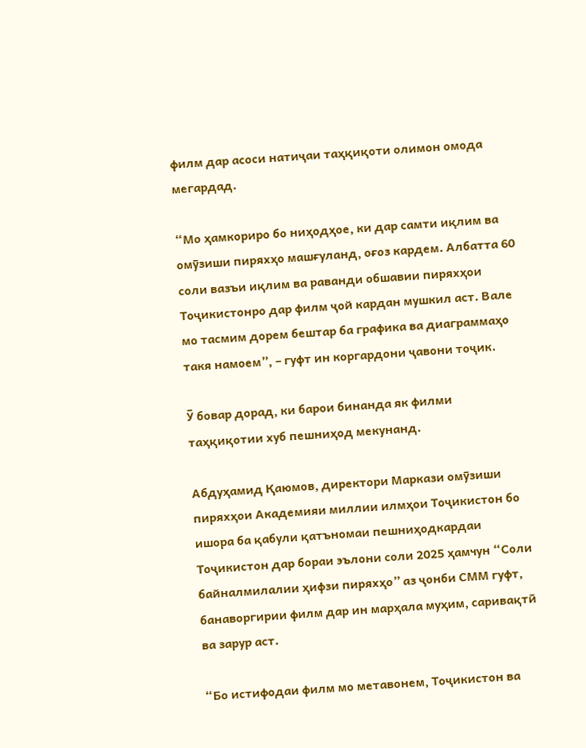филм дар асоси натиҷаи таҳқиқоти олимон омода мегардад.

“Мо ҳамкориро бо ниҳодҳое, ки дар самти иқлим ва омӯзиши пиряхҳо машғуланд, оғоз кардем. Албатта 60 соли вазъи иқлим ва раванди обшавии пиряхҳои Тоҷикистонро дар филм ҷой кардан мушкил аст. Вале мо тасмим дорем бештар ба графика ва диаграммаҳо такя намоем”, – гуфт ин коргардони ҷавони тоҷик.

Ӯ бовар дорад, ки барои бинанда як филми таҳқиқотии хуб пешниҳод мекунанд.

Абдуҳамид Қаюмов, директори Маркази омӯзиши пиряхҳои Академияи миллии илмҳои Тоҷикистон бо ишора ба қабули қатъномаи пешниҳодкардаи Тоҷикистон дар бораи эълони соли 2025 ҳамчун “Соли байналмилалии ҳифзи пиряхҳо” аз ҷонби СММ гуфт,  банаворгирии филм дар ин марҳала муҳим, саривақтӣ ва зарур аст.

“Бо истифодаи филм мо метавонем, Тоҷикистон ва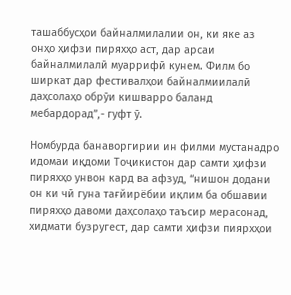ташаббусҳои байналмилалии он, ки яке аз онҳо ҳифзи пиряхҳо аст, дар арсаи байналмилалӣ муаррифӣ кунем. Филм бо ширкат дар фестивалҳои байналмиилалӣ даҳсолаҳо обрӯи кишварро баланд мебардорад”,- гуфт ӯ.

Номбурда банаворгирии ин филми мустанадро идомаи иқдоми Тоҷикистон дар самти ҳифзи пиряхҳо унвон кард ва афзуд, “нишон додани он ки чӣ гуна тағйирёбии иқлим ба обшавии пиряхҳо давоми даҳсолаҳо таъсир мерасонад, хидмати бузругест, дар самти ҳифзи пиярхҳои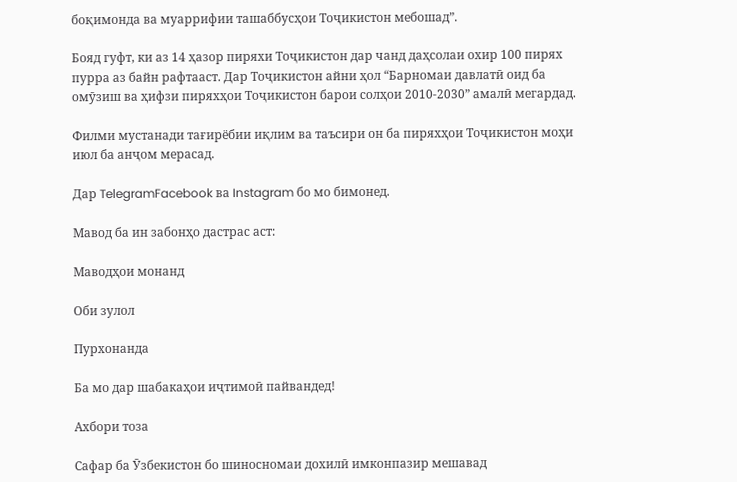боқимонда ва муаррифии ташаббусҳои Тоҷикистон мебошад”.

Бояд гуфт, ки аз 14 ҳазор пиряхи Тоҷикистон дар чанд даҳсолаи охир 100 пирях пурра аз байн рафтааст. Дар Тоҷикистон айни ҳол “Барномаи давлатӣ оид ба омӯзиш ва ҳифзи пиряхҳои Тоҷикистон барои солҳои 2010-2030” амалӣ мегардад.

Филми мустанади тағирёбии иқлим ва таъсири он ба пиряхҳои Тоҷикистон моҳи июл ба анҷом мерасад.

Дар TelegramFacebook ва Instagram бо мо бимонед.

Мавод ба ин забонҳо дастрас аст:

Маводҳои монанд

Оби зулол

Пурхонанда

Ба мо дар шабакаҳои иҷтимоӣ пайвандед!

Ахбори тоза

Сафар ба Ӯзбекистон бо шиносномаи дохилӣ имконпазир мешавад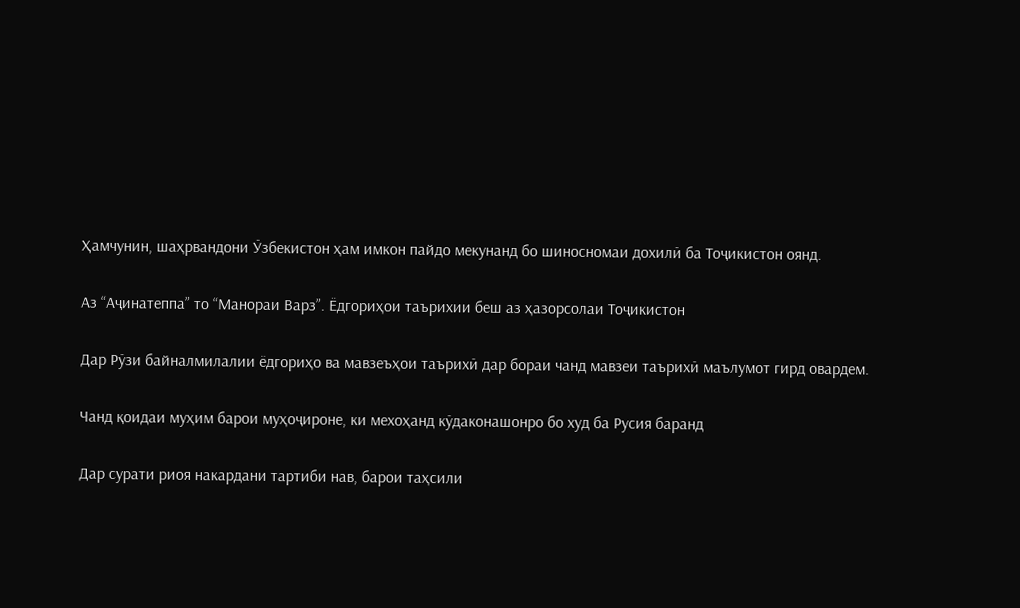Ҳамчунин, шаҳрвандони Ӯзбекистон ҳам имкон пайдо мекунанд бо шиносномаи дохилӣ ба Тоҷикистон оянд.

Аз “Аҷинатеппа” то “Манораи Варз”. Ёдгориҳои таърихии беш аз ҳазорсолаи Тоҷикистон

Дар Рӯзи байналмилалии ёдгориҳо ва мавзеъҳои таърихӣ дар бораи чанд мавзеи таърихӣ маълумот гирд овардем.

Чанд қоидаи муҳим барои муҳоҷироне, ки мехоҳанд кӯдаконашонро бо худ ба Русия баранд

Дар сурати риоя накардани тартиби нав, барои таҳсили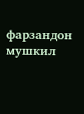фарзандон мушкил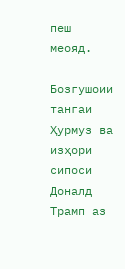пеш меояд.

Бозгушоии тангаи Ҳурмуз ва изҳори сипоси Доналд Трамп аз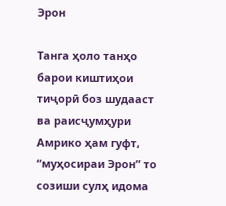Эрон

Танга ҳоло танҳо барои киштиҳои тиҷорӣ боз шудааст ва раисҷумҳури Амрико ҳам гуфт, “муҳосираи Эрон” то созиши сулҳ идома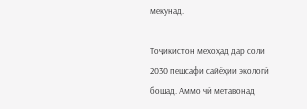мекунад.

Тоҷикистон мехоҳад дар соли 2030 пешсафи сайёҳии экологӣ бошад. Аммо чӣ метавонад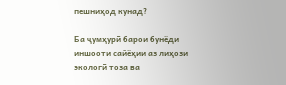пешниҳод кунад?

Ба ҷумҳурӣ барои бунёди иншооти сайёҳии аз лиҳози экологӣ тоза ва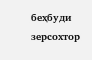беҳбуди зерсохтор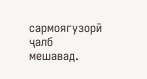сармоягузорӣ ҷалб мешавад.